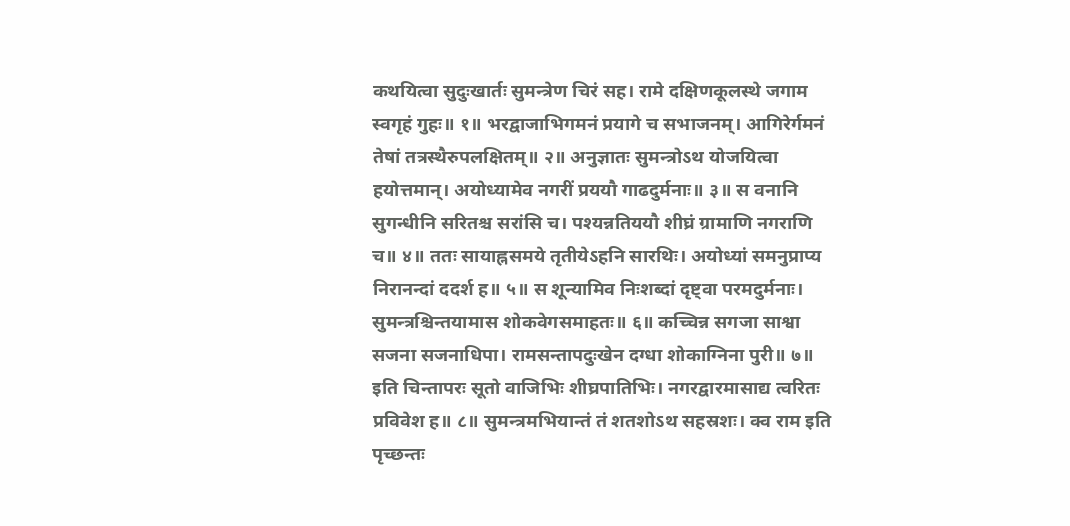कथयित्वा सुदुःखार्तः सुमन्त्रेण चिरं सह। रामे दक्षिणकूलस्थे जगाम स्वगृहं गुहः॥ १॥ भरद्वाजाभिगमनं प्रयागे च सभाजनम्। आगिरेर्गमनं तेषां तत्रस्थैरुपलक्षितम्॥ २॥ अनुज्ञातः सुमन्त्रोऽथ योजयित्वा हयोत्तमान्। अयोध्यामेव नगरीं प्रययौ गाढदुर्मनाः॥ ३॥ स वनानि सुगन्धीनि सरितश्च सरांसि च। पश्यन्नतिययौ शीघ्रं ग्रामाणि नगराणि च॥ ४॥ ततः सायाह्नसमये तृतीयेऽहनि सारथिः। अयोध्यां समनुप्राप्य निरानन्दां ददर्श ह॥ ५॥ स शून्यामिव निःशब्दां दृष्ट्वा परमदुर्मनाः। सुमन्त्रश्चिन्तयामास शोकवेगसमाहतः॥ ६॥ कच्चिन्न सगजा साश्वा सजना सजनाधिपा। रामसन्तापदुःखेन दग्धा शोकाग्निना पुरी॥ ७॥ इति चिन्तापरः सूतो वाजिभिः शीघ्रपातिभिः। नगरद्वारमासाद्य त्वरितः प्रविवेश ह॥ ८॥ सुमन्त्रमभियान्तं तं शतशोऽथ सहस्रशः। क्व राम इति पृच्छन्तः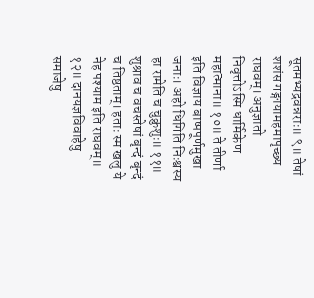सूतमभ्यद्रवन्नराः॥ ९॥ तेषां शशंस गङ्गायामहमापृच्छ्य राघवम्। अनुज्ञातो निवृत्तोऽस्मि धार्मिकेण महात्माना॥ १०॥ ते तीर्णा इति विज्ञाय बाष्पपूर्णमुखा जनाः। अहो धिगिति निःश्वस्य हा रामेति च चुक्रुशुः॥ ११॥ शुश्राव च वचस्तेषां बृन्दं बृन्दं च तिष्ठताम्। हताः स्म खलु ये नेह पश्याम इति राघवम्॥ १२॥ दानयज्ञविवाहेषु समाजेषु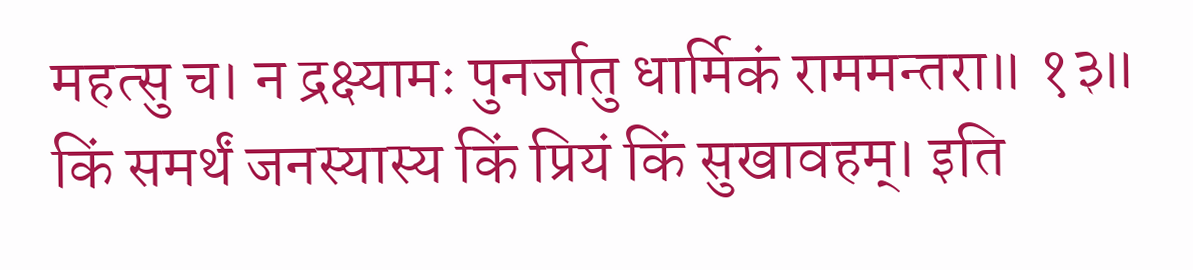महत्सु च। न द्रक्ष्यामः पुनर्जातु धार्मिकं राममन्तरा॥ १३॥ किं समर्थं जनस्यास्य किं प्रियं किं सुखावहम्। इति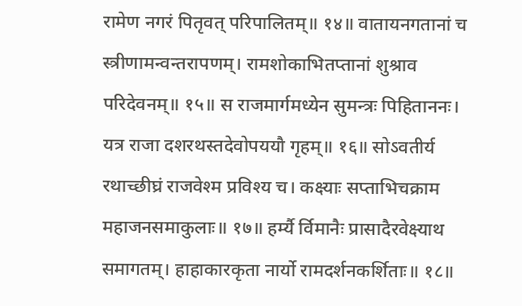रामेण नगरं पितृवत् परिपालितम्॥ १४॥ वातायनगतानां च स्त्रीणामन्वन्तरापणम्। रामशोकाभितप्तानां शुश्राव परिदेवनम्॥ १५॥ स राजमार्गमध्येन सुमन्त्रः पिहिताननः। यत्र राजा दशरथस्तदेवोपययौ गृहम्॥ १६॥ सोऽवतीर्य रथाच्छीघ्रं राजवेश्म प्रविश्य च। कक्ष्याः सप्ताभिचक्राम महाजनसमाकुलाः॥ १७॥ हर्म्यै र्विमानैः प्रासादैरवेक्ष्याथ समागतम्। हाहाकारकृता नार्यो रामदर्शनकर्शिताः॥ १८॥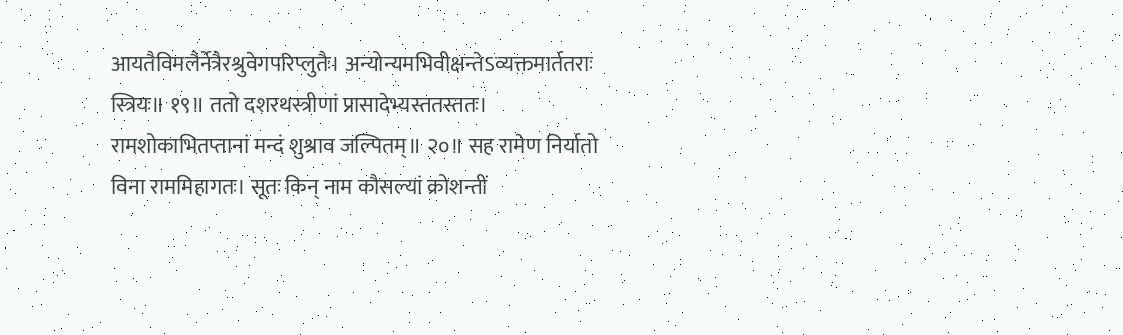आयतैविमलैर्नेत्रैरश्रुवेगपरिप्लुतैः। अन्योन्यमभिवीक्षन्तेऽव्यक्तमार्ततराः स्त्रियः॥ १९॥ ततो दशरथस्त्रीणां प्रासादेभ्यस्ततस्ततः। रामशोकाभितप्तानां मन्दं शुश्राव जल्पितम्॥ २०॥ सह रामेण निर्यातो विना राममिहागतः। सूतः किन् नाम कौसल्यां क्रोशन्तीं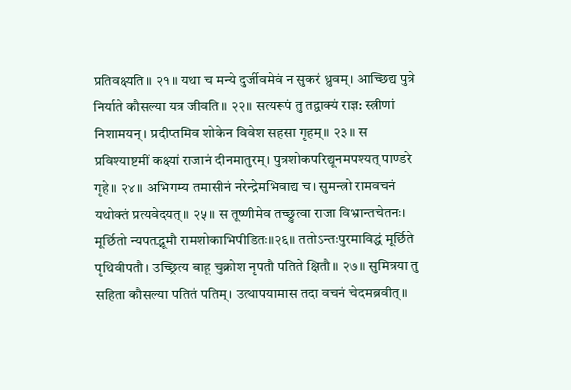प्रतिवक्ष्यति॥ २१॥ यथा च मन्ये दुर्जीवमेवं न सुकरं ध्रुवम्। आच्छिद्य पुत्रे निर्याते कौसल्या यत्र जीवति॥ २२॥ सत्यरूपं तु तद्वाक्यं राज्ञ: स्त्रीणां निशामयन्। प्रदीप्तमिव शोकेन विवेश सहसा गृहम्॥ २३॥ स प्रविश्याष्टमीं कक्ष्यां राजानं दीनमातुरम्। पुत्रशोकपरिद्यूनमपश्यत् पाण्डरे गृहे॥ २४॥ अभिगम्य तमासीनं नरेन्द्रेमभिवाद्य च। सुमन्त्रो रामवचनं यथोक्तं प्रत्यवेदयत्॥ २५॥ स तूष्णीमेव तच्छ्रुत्वा राजा विभ्रान्तचेतनः। मूर्छितो न्यपतद्भूमौ रामशोकाभिपीडितः॥२६॥ ततोऽन्तःपुरमाविद्धं मूर्छिते पृथिवीपतौ। उच्छ्रित्य बाहू चुक्रोश नृपतौ पतिते क्षितौ॥ २७॥ सुमित्रया तु सहिता कौसल्या पतितं पतिम्। उत्थापयामास तदा वचनं चेदमब्रवीत्॥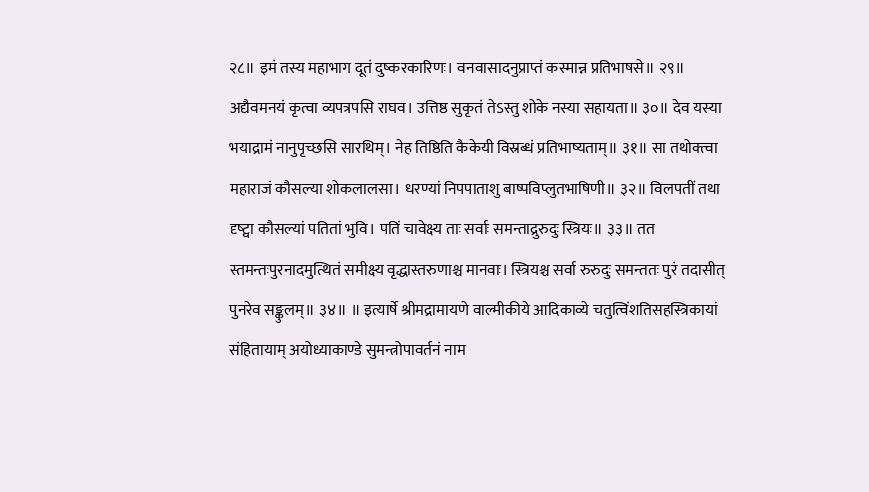२८॥ इमं तस्य महाभाग दूतं दुष्करकारिणः। वनवासादनुप्राप्तं कस्मान्न प्रतिभाषसे॥ २९॥ अद्यैवमनयं कृत्वा व्यपत्रपसि राघव। उत्तिष्ठ सुकृतं तेऽस्तु शोके नस्या सहायता॥ ३०॥ देव यस्या भयाद्रामं नानुपृच्छसि सारथिम्। नेह तिष्ठिति कैकेयी विस्रब्धं प्रतिभाष्यताम्॥ ३१॥ सा तथोक्त्वा महाराजं कौसल्या शोकलालसा। धरण्यां निपपाताशु बाष्पविप्लुतभाषिणी॥ ३२॥ विलपतीं तथा दृष्ट्वा कौसल्यां पतितां भुवि। पतिं चावेक्ष्य ताः सर्वाः समन्ताद्रुरुदुः स्त्रियः॥ ३३॥ तत स्तमन्तःपुरनादमुत्थितं समीक्ष्य वृद्धास्तरुणाश्च मानवाः। स्त्रियश्च सर्वा रुरुदुः समन्ततः पुरं तदासीत् पुनरेव सङ्कुलम्॥ ३४॥ ॥ इत्यार्षे श्रीमद्रामायणे वाल्मीकीये आदिकाव्ये चतुत्विंशतिसहस्त्रिकायां संहितायाम् अयोध्याकाण्डे सुमन्त्रोपावर्तनं नाम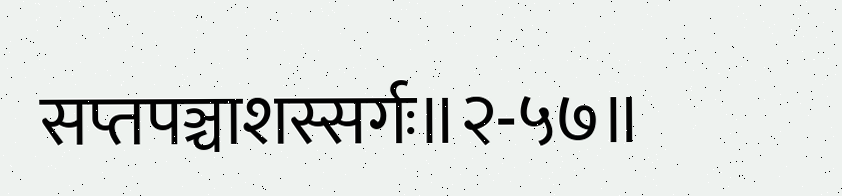सप्तपञ्चाशस्सर्गः॥२-५७॥